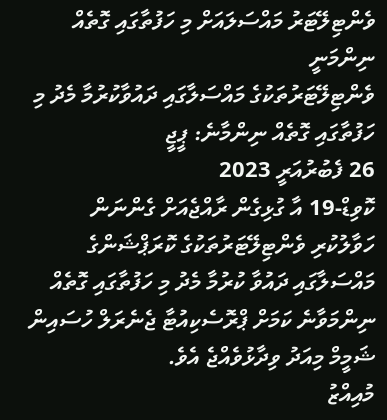ވެންޓިލޭޓަރު މައްސަލައަށް މި ހަފުތާގައި ގޮތެއް ނިންމަނީ
ވެންޓިލޭޓަރުތަކުގެ މައްސަލާގައި ދައުވާކުރުމާ މެދު މި ހަފުތާގައި ގޮތެއް ނިންމާނެ: ޕީޖީ
26 ފެބުރުއަރީ 2023
ކޮވިޑް-19 އާ ގުޅިގެން ރާއްޖެއަށް ގެންނަން ހަވާލުކުރި ވެންޓިލޭޓަރުތަކުގެ ކޮރަޕްޝަންގެ މައްސަލާގައި ދައުވާ ކުރުމާ މެދު މި ހަފުތާގައި ގޮތެއް ނިންމަވާނެ ކަމަށް ޕްރޮސެކިއުޓާ ޖެނެރަލް ހުސައިން ޝަމީމް މިއަދު ވިދާޅުވެއްޖެ އެވެ.
މުއިއްޒު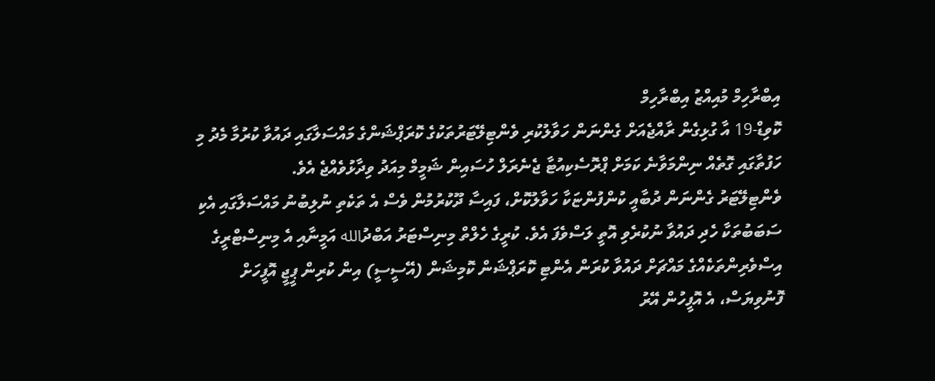އިބްރާހިމް މުއިއްޒު އިބްރާހިމް
ކޮވިޑް-19 އާ ގުޅިގެން ރާއްޖެއަށް ގެންނަން ހަވާލުކުރި ވެންޓިލޭޓަރުތަކުގެ ކޮރަޕްޝަންގެ މައްސަލާގައި ދައުވާ ކުރުމާ މެދު މި ހަފުތާގައި ގޮތެއް ނިންމަވާނެ ކަމަށް ޕްރޮސެކިއުޓާ ޖެނެރަލް ހުސައިން ޝަމީމް މިއަދު ވިދާޅުވެއްޖެ އެވެ.
ވެންޓިލޭޓަރު ގެންނަން ދުބާއީ ކުންފުންޏަކާ ހަވާލުކޮށް، ފައިސާ ދޫކުރުމުން ވެސް އެ ތަކެތި ނުލިބުނު މައްސަލާގައި އެކި ސަބަބުތަކާ ހެދި ދައުވާ ނުކުރެވި އޮތީ ލަސްވެފަ އެވެ. ކުރީގެ ހެލްތް މިނިސްޓަރު އަބްދުالله އަމީނާއި އެ މިނިސްޓްރީގެ އިސްވެރިންތަކެއްގެ މައްޗަށް ދައުވާ ކުރަން އެންޓި ކޮރަޕްޝަން ކޮމިޝަން (އޭސީސީ) އިން ކުރިން ޕީޖީ އޮފީހަށް ފޮނުވިޔަސް، އެ އޮފީހުން އޭރު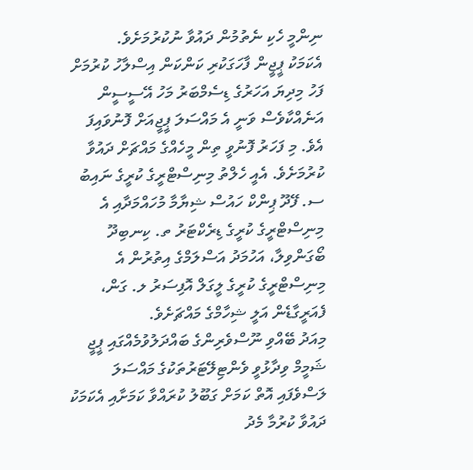ނިންމީ ހެކި ނެތުމުން ދައުވާ ނުކުރުމަށެވެ.
އެކަމަކު ޕީޖީން ފާހަގަކުރި ކަންކަން އިސްލާހު ކުރުމަށް ފަހު މިދިޔަ އަހަރުގެ ޑިސެމްބަރު މަހު އޭސީސީން އަނެއްކާވެސް ވަނީ އެ މައްސަލަ ޕީޖީއަށް ފޮނުވައިފަ އެވެ. މި ފަހަރު ފޮނުވީ ތިން މީހެއްގެ މައްޗަށް ދައުވާ ކުރުމަށެވެ. އެއީ ހެލްތު މިނިސްޓްރީގެ ކުރީގެ ނައިބު ސ. ފޭދޫ ޕިންކް ހައުސް ޝިޔާމާ މުހައްމަދާއި އެ މިނިސްޓްރީގެ ކުރީގެ ޑިރެކްޓަރު ތ. ކިނބިދޫ ބޯގަންވިލާ، އަހުމަދު އަސްލަމްގެ އިތުރުން އެ މިނިސްޓްރީގެ ކުރީގެ ލީގަލް އޮފިސަރު ލ. ގަން، ފެއަރީގާޑެން އަލީ ޝިހާމްގެ މައްޗަށެވެ.
މިއަދު ބޭއްވި ނޫސްވެރިންގެ ބައްދަލުވުމެއްގައި ޕީޖީ ޝަމީމް ވިދާޅުވީ ވެންޓިލޭޓަރުތަކުގެ މައްސަލަ ލަސްވެފައި އޮތް ކަމަށް ގަބޫލު ކުރައްވާ ކަމަށާއި އެކަމަކު ދައުވާ ކުރުމާ މެދު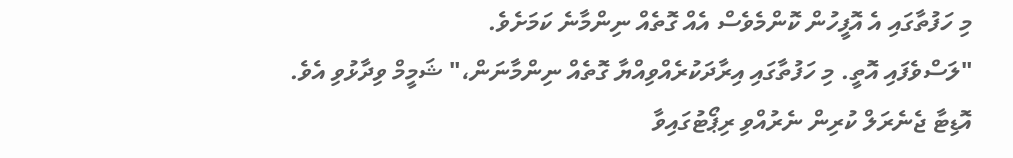މި ހަފުތާގައި އެ އޮފީހުން ކޮންމެވެސް އެއް ގޮތެއް ނިންމާނެ ކަމަށެވެ.
"ލަސްވެފައި އޮތީ. މި ހަފުތާގައި އިރާދަކުރެއްވިއްޔާ ގޮތެއް ނިންމާނަން،" ޝަމީމް ވިދާޅުވި އެވެ.
އޮޑިޓާ ޖެނެރަލް ކުރިން ނެރުއްވި ރިޕޯޓުގައިވާ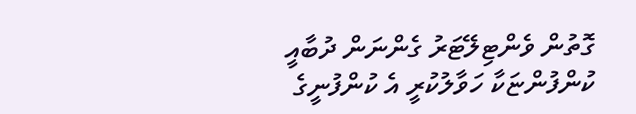ގޮތުން ވެންޓިލޭޓަރު ގެންނަން ދުބާއީ ކުންފުންޏަކާ ހަވާލުކުރީ އެ ކުންފުނީގެ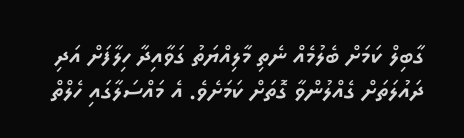ގާބިލް ކަމަށް ބެލުމެއް ނެތި މާލިއްޔަތު ގަވާއިދާ ހިލާފަށް އަދި ދައުލަތަށް ގެއްލުންވާ ގޮތަށް ކަމަށެވެ. އެ މައްސަލާގައި ހެލްތް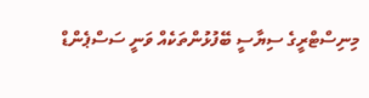މިނިސްޓްރީގެ ސިޔާސީ ބޭފުޅުންތަކެއް ވަނީ ސަސްޕެންޑް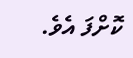ކޮށްފަ އެވެ.